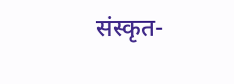संस्कृत-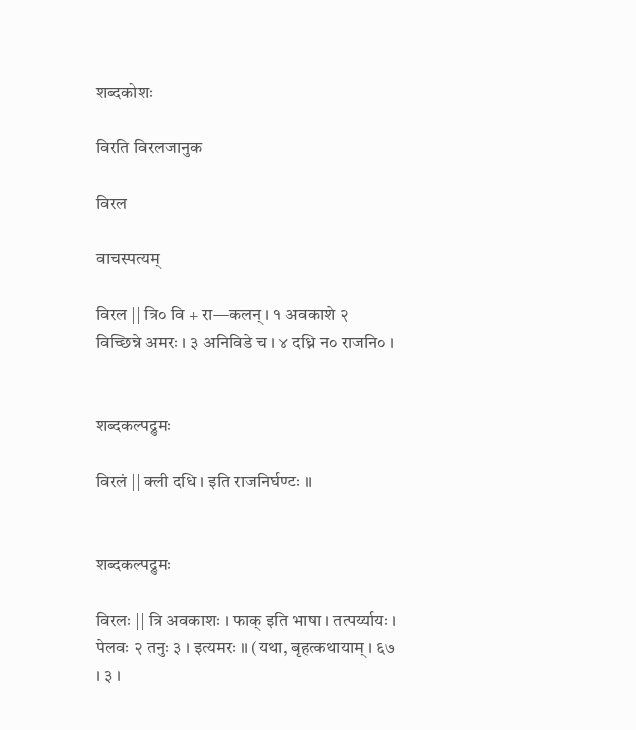शब्दकोशः

विरति विरलजानुक

विरल

वाचस्पत्यम्

विरल || त्रि० वि + रा—कलन् । १ अवकाशे २ विच्छिन्ने अमरः । ३ अनिविडे च । ४ दध्नि न० राजनि० ।


शब्दकल्पद्रुमः

विरलं || क्ली दधि । इति राजनिर्घण्टः ॥


शब्दकल्पद्रुमः

विरलः || त्रि अवकाशः । फाक् इति भाषा । तत्पर्य्यायः । पेलवः २ तनुः ३ । इत्यमरः ॥ (यथा, बृहत्कथायाम् । ६७ । ३ ।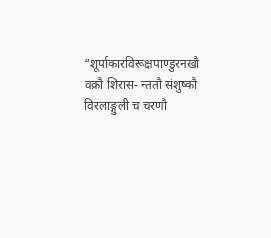“शूर्पाकारविरूक्षपाण्डुरनखौ वक्रौ शिरास- न्ततौ संशुष्कौ विरलाङ्गुली च चरणौ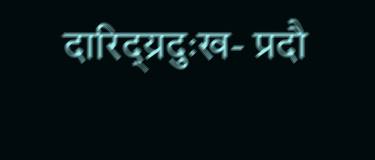दारिद्य्रदुःख- प्रदौ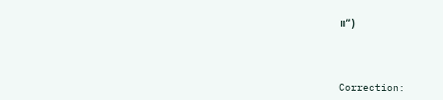॥”)



Correction: